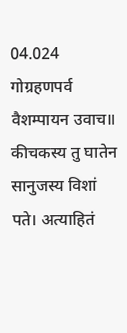04.024
गोग्रहणपर्व
वैशम्पायन उवाच॥
कीचकस्य तु घातेन सानुजस्य विशां पते। अत्याहितं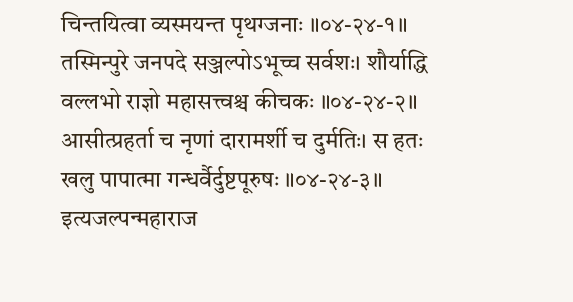चिन्तयित्वा व्यस्मयन्त पृथग्जनाः ॥०४-२४-१॥
तस्मिन्पुरे जनपदे सञ्जल्पोऽभूच्च सर्वशः। शौर्याद्धि वल्लभो राज्ञो महासत्त्वश्च कीचकः ॥०४-२४-२॥
आसीत्प्रहर्ता च नृणां दारामर्शी च दुर्मतिः। स हतः खलु पापात्मा गन्धर्वैर्दुष्टपूरुषः ॥०४-२४-३॥
इत्यजल्पन्महाराज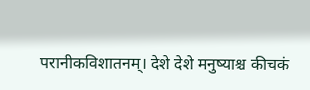परानीकविशातनम्। देशे देशे मनुष्याश्च कीचकं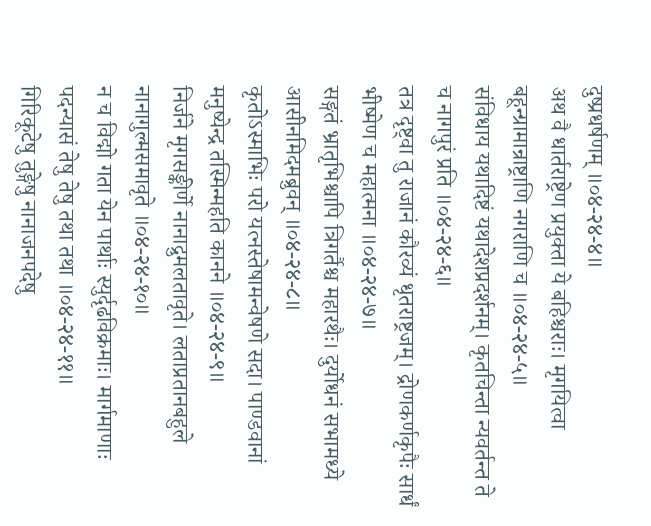दुष्प्रधर्षणम् ॥०४-२४-४॥
अथ वै धार्तराष्ट्रेण प्रयुक्ता ये बहिश्चराः। मृगयित्वा बहून्ग्रामान्राष्ट्राणि नगराणि च ॥०४-२४-५॥
संविधाय यथादिष्टं यथादेशप्रदर्शनम्। कृतचिन्ता न्यवर्तन्त ते च नागपुरं प्रति ॥०४-२४-६॥
तत्र दृष्ट्वा तु राजानं कौरव्यं धृतराष्ट्रजम्। द्रोणकर्णकृपैः सार्धं भीष्मेण च महात्मना ॥०४-२४-७॥
सङ्गतं भ्रातृभिश्चापि त्रिगर्तैश्च महारथैः। दुर्योधनं सभामध्ये आसीनमिदमब्रुवन् ॥०४-२४-८॥
कृतोऽस्माभिः परो यत्नस्तेषामन्वेषणे सदा। पाण्डवानां मनुष्येन्द्र तस्मिन्महति कानने ॥०४-२४-९॥
निर्जने मृगसङ्कीर्णे नानाद्रुमलतावृते। लताप्रतानबहुले नानागुल्मसमावृते ॥०४-२४-१०॥
न च विद्मो गता येन पार्थाः स्युर्दृढविक्रमाः। मार्गमाणाः पदन्यासं तेषु तेषु तथा तथा ॥०४-२४-११॥
गिरिकूटेषु तुङ्गेषु नानाजनपदेषु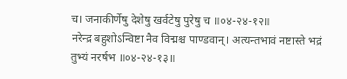च। जनाकीर्णेषु देशेषु खर्वटेषु पुरेषु च ॥०४-२४-१२॥
नरेन्द्र बहुशोऽन्विष्टा नैव विद्मश्च पाण्डवान्। अत्यन्तभावं नष्टास्ते भद्रं तुभ्यं नरर्षभ ॥०४-२४-१३॥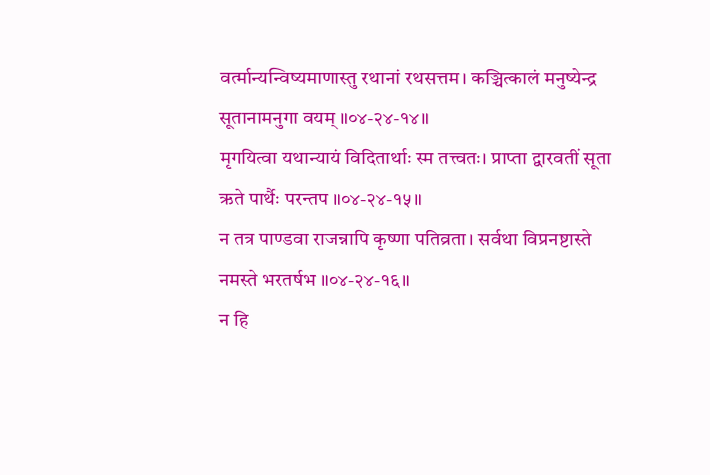वर्त्मान्यन्विष्यमाणास्तु रथानां रथसत्तम। कञ्चित्कालं मनुष्येन्द्र सूतानामनुगा वयम् ॥०४-२४-१४॥
मृगयित्वा यथान्यायं विदितार्थाः स्म तत्त्वतः। प्राप्ता द्वारवतीं सूता ऋते पार्थैः परन्तप ॥०४-२४-१५॥
न तत्र पाण्डवा राजन्नापि कृष्णा पतिव्रता। सर्वथा विप्रनष्टास्ते नमस्ते भरतर्षभ ॥०४-२४-१६॥
न हि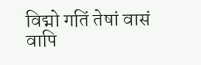विद्मो गतिं तेषां वासं वापि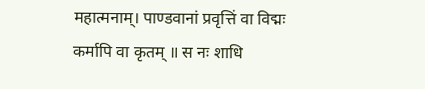महात्मनाम्। पाण्डवानां प्रवृत्तिं वा विद्मः कर्मापि वा कृतम् ॥ स नः शाधि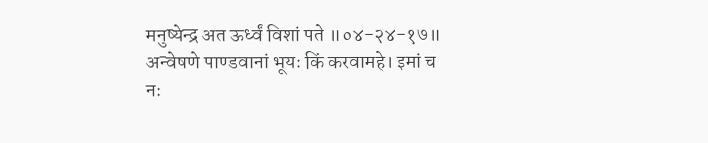मनुष्येन्द्र अत ऊर्ध्वं विशां पते ॥०४-२४-१७॥
अन्वेषणे पाण्डवानां भूयः किं करवामहे। इमां च नः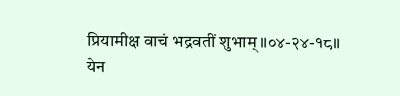प्रियामीक्ष वाचं भद्रवतीं शुभाम् ॥०४-२४-१८॥
येन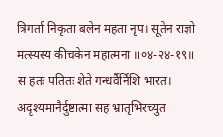त्रिगर्ता निकृता बलेन महता नृप। सूतेन राज्ञो मत्स्यस्य कीचकेन महात्मना ॥०४-२४-१९॥
स हतः पतितः शेते गन्धर्वैर्निशि भारत। अदृश्यमानैर्दुष्टात्मा सह भ्रातृभिरच्युत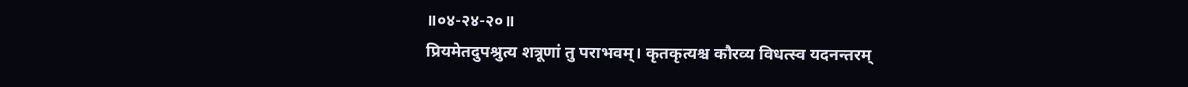॥०४-२४-२०॥
प्रियमेतदुपश्रुत्य शत्रूणां तु पराभवम्। कृतकृत्यश्च कौरव्य विधत्स्व यदनन्तरम्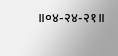॥०४-२४-२१॥